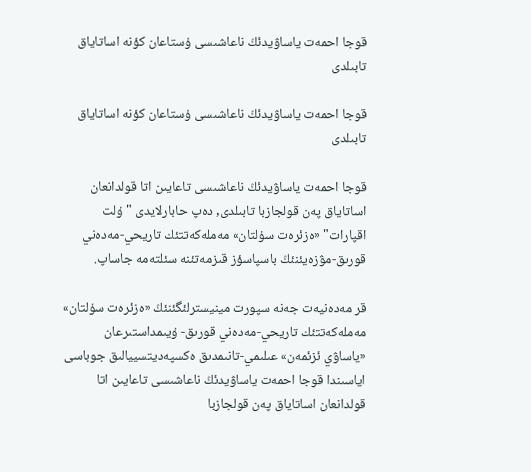قوجا احمەت ياساۋيدئڭ ناعاشىسى ۇستاعان كؤنە اساتاياق تابىلدى

قوجا احمەت ياساۋيدئڭ ناعاشىسى ۇستاعان كؤنە اساتاياق تابىلدى

قوجا احمەت ياساۋيدئڭ ناعاشىسى تاعايىن اتا قولدانعان اساتاياق پەن قولجازبا تابىلدى, دەپ حابارلايدى "ۇلت اقپارات" «ەزئرەت سۇلتان» مەملەكەتتئك تاريحي-مەدەني قورىق-مۋزەيئنئڭ باسپاسؤز قىزمەتئنە سئلتەمە جاساپ.

قر مەدەنيەت جەنە سپورت مينيسترلئگئنئڭ «ەزئرەت سۇلتان» مەملەكەتتئك تاريحي-مەدەني قورىق- ۇيىمداستىرعان «ياساۋي ئزئمەن» عىلىمي-تانىمدىق ەكسپەديتسييالىق جوباسى اياسىندا قوجا احمەت ياساۋيدئڭ ناعاشىسى تاعايىن اتا قولدانعان اساتاياق پەن قولجازبا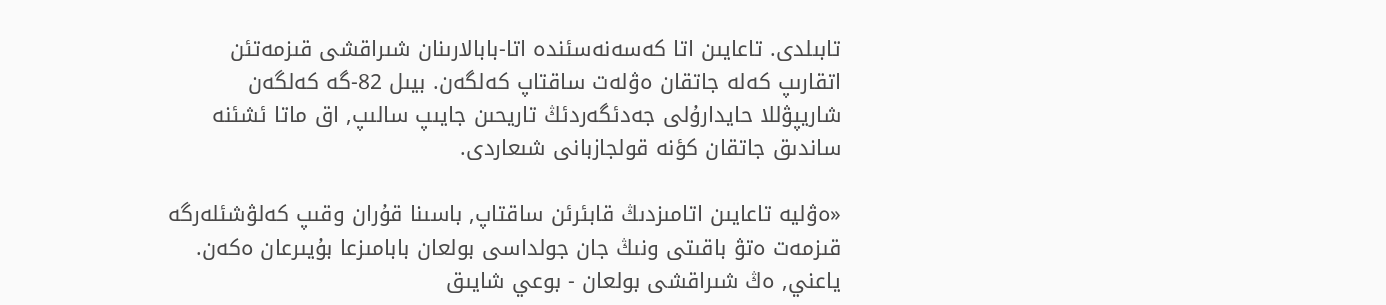تابىلدى. تاعايىن اتا كەسەنەسئندە اتا-بابالارىنان شىراقشى قىزمەتئن اتقارىپ كەلە جاتقان ەۋلەت ساقتاپ كەلگەن. بيىل 82-گە كەلگەن شاريپۋللا حايدارۇلى جەدئگەردئڭ تاريحىن جايىپ سالىپ, اق ماتا ئشئنە ساندىق جاتقان كؤنە قولجازبانى شىعاردى.

«ەۋليە تاعايىن اتامىزدىڭ قابئرئن ساقتاپ, باسىنا قۇران وقىپ كەلۋشئلەرگە قىزمەت ەتۋ باقىتى ونىڭ جان جولداسى بولعان بابامىزعا بۇيىرعان ەكەن. ياعني, ەڭ شىراقشى بولعان - بوعي شايىق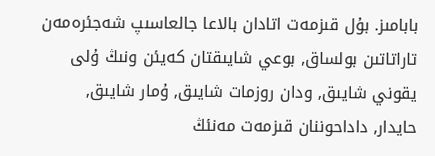بابامىز. بۇل قىزمەت اتادان بالاعا جالعاسىپ شەجئرەمەن تاراتاتىن بولساق, بوعي شايىقتان كەيئن ونىڭ ۇلى يقوني شايىق, ودان روزمات شايىق, ۇمار شايىق, حايدار, داداحوننان قىزمەت مەنئڭ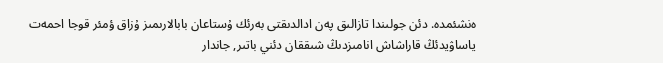ەنشئمدە. دئن جولىندا تازالىق پەن ادالدىقتى بەرئك ۇستاعان بابالارىمىز ۇزاق ؤمئر قوجا احمەت ياساۋيدئڭ قاراشاش انامىزدىڭ شىققان دئني باتىر, جاندار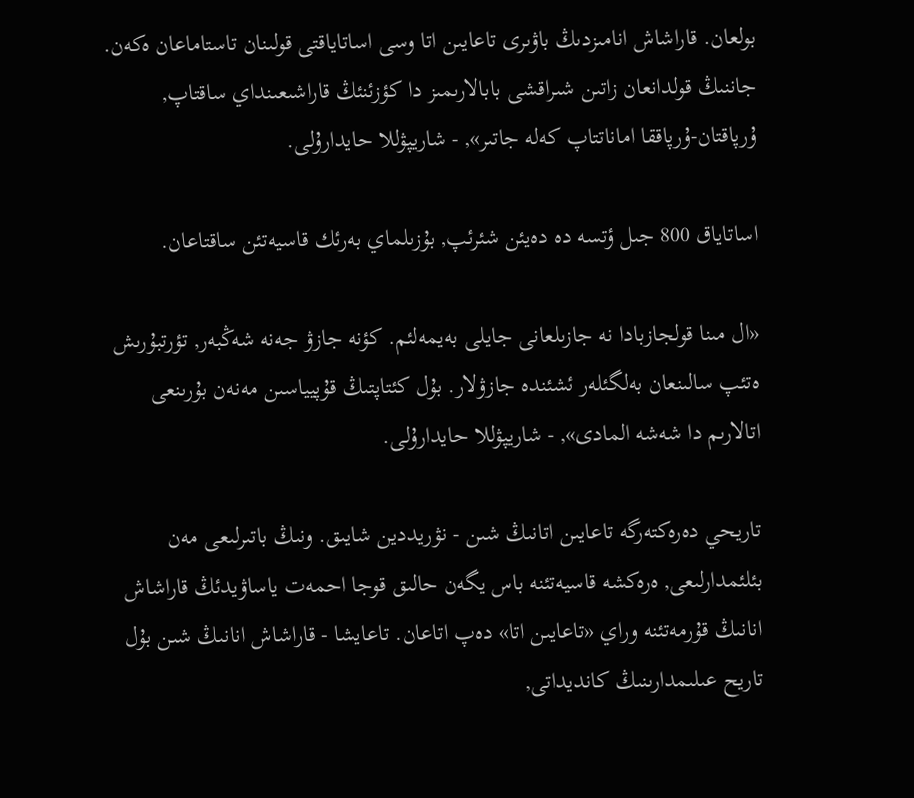بولعان. قاراشاش انامىزدىڭ باۋىرى تاعايىن اتا وسى اساتاياقتى قولىنان تاستاماعان ەكەن. جاننىڭ قولدانعان زاتىن شىراقشى بابالارىمىز دا كؤزئنئڭ قاراشىعىنداي ساقتاپ, ۇرپاقتان-ۇرپاققا اماناتتاپ كەلە جاتىر», - شاريپۋللا حايدارۇلى.

اساتاياق 800 جىل ؤتسە دە دەيئن شئرئپ, بۇزىلماي بەرئك قاسيەتئن ساقتاعان.

«ال مىنا قولجازبادا نە جازىلعانى جايلى بەيمەلئم. كؤنە جازۋ جەنە شەڭبەر, تؤرتبۇرىش ەتئپ سالىنعان بەلگئلەر ئشئندە جازۋلار. بۇل كئتاپتىڭ قۇپيياسىن مەنەن بۇرىنعى اتالارىم دا شەشە المادى», - شاريپۋللا حايدارۇلى.

تاريحي دەرەكتەرگە تاعايىن اتانىڭ شىن - نۋريددين شايىق. ونىڭ باتىرلىعى مەن بئلئمدارلىعى, ەرەكشە قاسيەتئنە باس يگەن حالىق قوجا احمەت ياساۋيدئڭ قاراشاش انانىڭ قۇرمەتئنە وراي «تاعايىن اتا» دەپ اتاعان. تاعايشا - قاراشاش انانىڭ شىن بۇل تاريح عىلىمدارىنىڭ كانديداتى,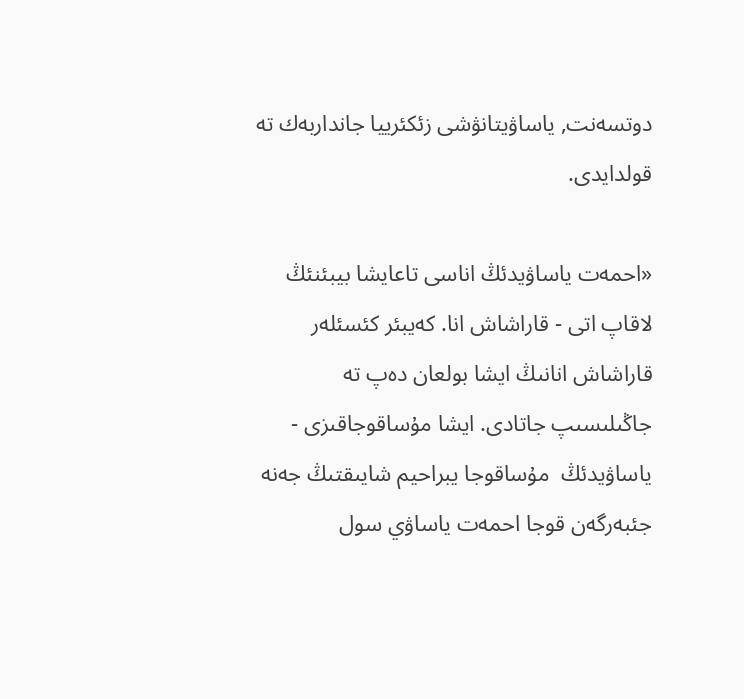دوتسەنت, ياساۋيتانۋشى زئكئرييا جانداربەك تە قولدايدى.

«احمەت ياساۋيدئڭ اناسى تاعايشا بيبئنئڭ لاقاپ اتى - قاراشاش انا. كەيبئر كئسئلەر قاراشاش انانىڭ ايشا بولعان دەپ تە جاڭىلىسىپ جاتادى. ايشا مۇساقوجاقىزى - ياساۋيدئڭ  مۇساقوجا يبراحيم شايىقتىڭ جەنە جئبەرگەن قوجا احمەت ياساۋي سول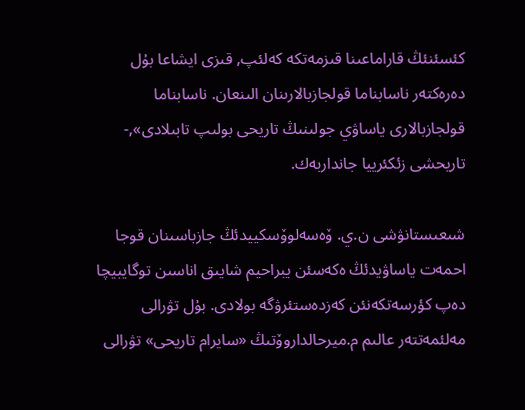كئسئنئڭ قاراماعىنا قىزمەتكە كەلئپ, قىزى ايشاعا بۇل دەرەكتەر ناسابناما قولجازبالارىنان الىنعان. ناسابناما قولجازبالارى ياساۋي جولىنىڭ تاريحى بولىپ تابىلادى»,- تاريحشى زئكئرييا جانداربەك.

شىعىستانۋشى ن.ي. ۆەسەلوۆسكييدئڭ جازباسىنان قوجا احمەت ياساۋيدئڭ ەكەسئن يبراحيم شايىق اناسىن توگايبيچا دەپ كؤرسەتكەنئن كەزدەستئرۋگە بولادى. بۇل تۋرالى مەلئمەتتەر عالىم م.ميرحالداروۆتىڭ «سايرام تاريحى» تۋرالى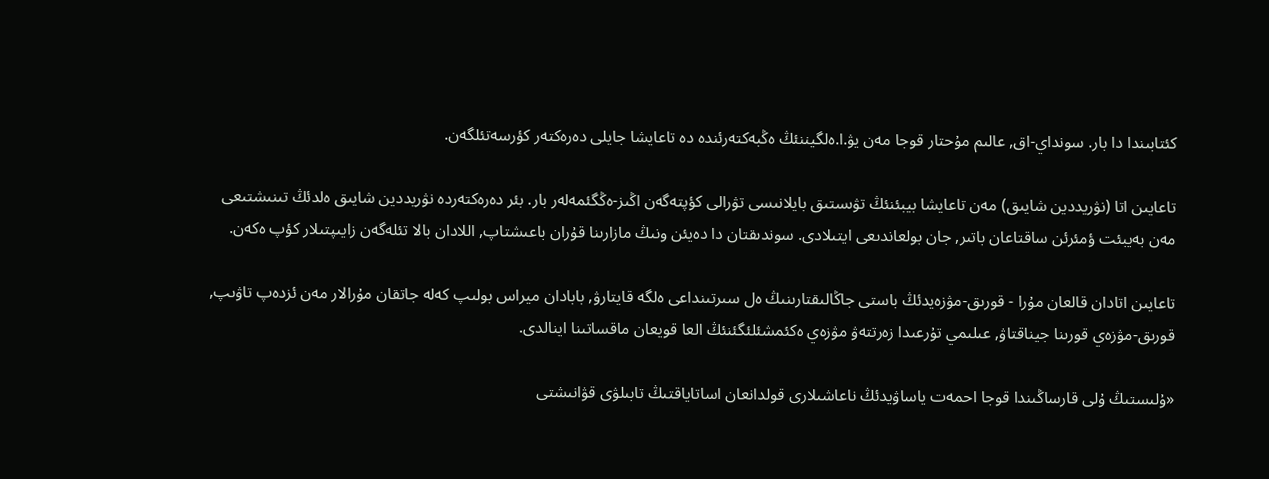كئتابىندا دا بار. سونداي-اق, عالىم مۇحتار قوجا مەن يۋ.ا.ەلگيننئڭ ەڭبەكتەرئندە دە تاعايشا جايلى دەرەكتەر كؤرسەتئلگەن.

تاعايىن اتا (نۋريددين شايىق) مەن تاعايشا بيبئنئڭ تۋىستىق بايلانىسى تۋرالى كؤپتەگەن اڭىز-ەڭگئمەلەر بار. بئر دەرەكتەردە نۋريددين شايىق ەلدئڭ تىنىشتىعى مەن بەيبئت ؤمئرئن ساقتاعان باتىر, جان بولعاندىعى ايتىلادى. سوندىقتان دا دەيئن ونىڭ مازارىنا قۇران باعىشتاپ, اللادان بالا تئلەگەن زايىپتىلار كؤپ ەكەن.

تاعايىن اتادان قالعان مۇرا - قورىق-مۋزەيدئڭ باستى جاڭالىقتارىنىڭ ەل سىرتىنداعى ەلگە قايتارۋ, بابادان ميراس بولىپ كەلە جاتقان مۇرالار مەن ئزدەپ تاۋىپ, قورىق-مۋزەي قورىنا جيناقتاۋ, عىلىمي تۇرعىدا زەرتتەۋ مۋزەي ەكئمشئلئگئنئڭ العا قويعان ماقساتىنا اينالدى.

«ۇلىستىڭ ۇلى قارساڭىندا قوجا احمەت ياساۋيدئڭ ناعاشىلارى قولدانعان اساتاياقتىڭ تابىلۋى قۋانىشتى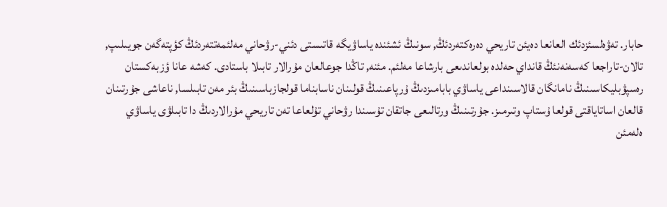حابار. تەۋەلسئزدئك العانعا دەيئن تاريحي دەرەكتەردئڭ, سونىڭ ئشئندە ياساۋيگە قاتىستى دئني-رۋحاني مەلئمەتتەردئڭ كؤپتەگەن جويىلىپ, تالان-تاراجعا كەسەنەنئڭ قانداي حەلدە بولعاندىعى بارشاعا مەلئم. مئنە, تاڭدا جوعالعان مۇرالار تابىلا باستادى. كەشە عانا ؤزبەكستان رەسپۋبليكاسىنىڭ نامانگان قالاسىنداعى ياساۋي بابامىزدىڭ ۇرپاعىنىڭ قولىنان ناسابناما قولجازباسىنىڭ بئر مەن تابىلسا, ناعاشى جۇرتىنان قالعان اساتاياقتى قولعا ۇستاپ وتىرمىز. جۇرتىنىڭ ورتالىعى جاتقان تۇسىندا رۋحاني تۇلعاعا تەن تاريحي مۇرالاردىڭ دا تابىلۋى ياساۋي ەلەمئن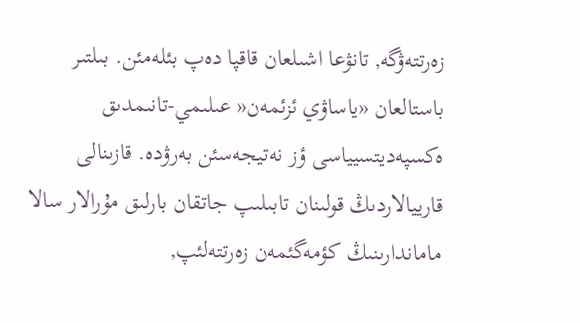زەرتتەۋگە, تانۋعا اشىلعان قاقپا دەپ بئلەمئن. بىلتىر باستالعان «ياساۋي ئزئمەن« عىلىمي-تانىمدىق ەكسپەديتسيياسى ؤز نەتيجەسئن بەرۋدە. قازىنالى قارييالاردىڭ قولىنان تابىلىپ جاتقان بارلىق مۇرالار سالا ماماندارىنىڭ كؤمەگئمەن زەرتتەلئپ,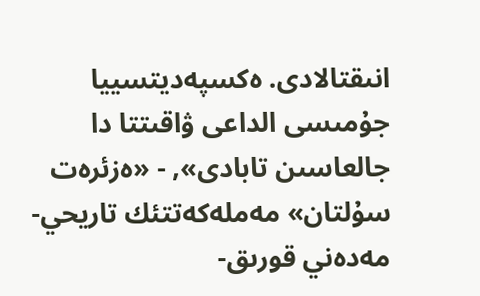انىقتالادى. ەكسپەديتسييا جۇمىسى الداعى ۋاقىتتا دا جالعاسىن تابادى», - «ەزئرەت سۇلتان» مەملەكەتتئك تاريحي-مەدەني قورىق-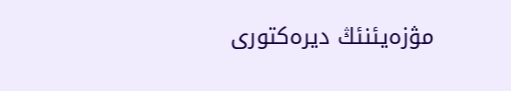مۋزەيئنئڭ ديرەكتورى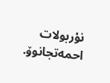نۇربولات احمەتجانوۆ.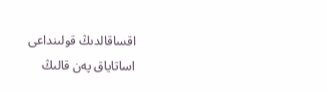اقساقالدىڭ قولىنداعى اساتاياق پەن قالىڭ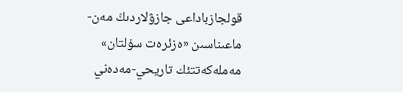قولجازباداعى جازۋلاردىڭ مەن-ماعىناسىن «ەزئرەت سۇلتان» مەملەكەتتئك تاريحي-مەدەني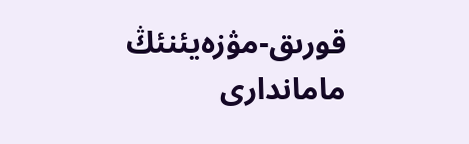قورىق-مۋزەيئنئڭ ماماندارى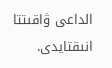الداعى ۋاقىتتا انىقتايدى.